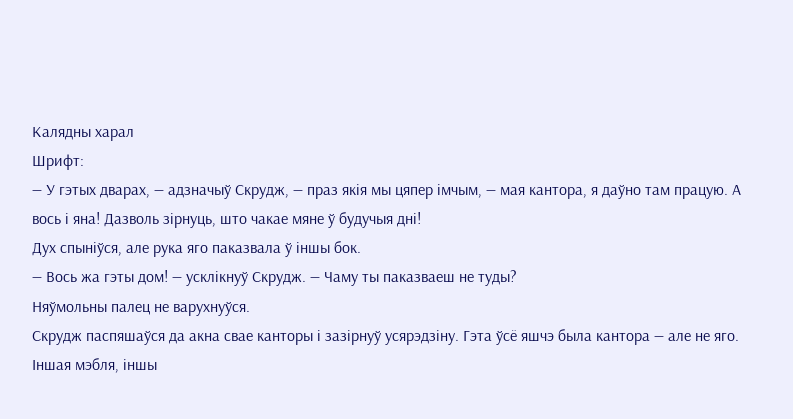Калядны харал
Шрифт:
— У гэтых дварах, — адзначыў Скрудж, — праз якія мы цяпер імчым, — мая кантора, я даўно там працую. А вось і яна! Дазволь зірнуць, што чакае мяне ў будучыя дні!
Дух спыніўся, але рука яго паказвала ў іншы бок.
— Вось жа гэты дом! — усклікнуў Скрудж. — Чаму ты паказваеш не туды?
Няўмольны палец не варухнуўся.
Скрудж паспяшаўся да акна свае канторы і зазірнуў усярэдзіну. Гэта ўсё яшчэ была кантора — але не яго. Іншая мэбля, іншы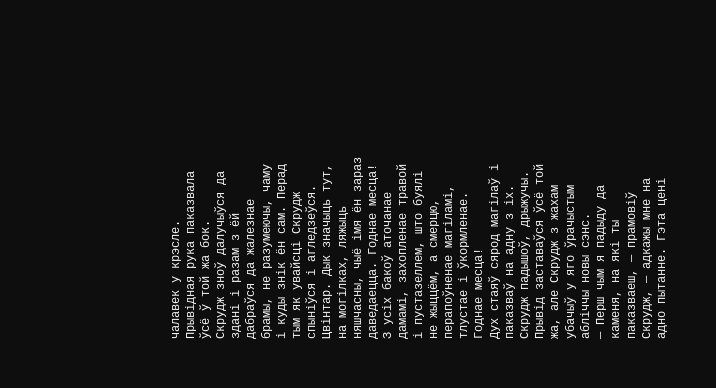чалавек у крэсле. Прывідная рука паказвала ўсё ў той жа бок.
Скрудж зноў далучыўся да здані і разам з ёй дабраўся да жалезнае брамы, не разумеючы, чаму і куды знік ён сам. Перад тым як увайсці Скрудж спыніўся і агледзеўся.
Цвінтар. Дык значыць тут, на могілках, ляжыць няшчасны, чыё імя ён зараз даведаецца. Годнае месца! З усіх бакоў аточанае дамамі, захопленае травой і пустазеллем, што буялі не жыццём, а смерцю, перапоўненае магіламі, тлустае і ўкормленае. Годнае месца!
Дух стаяў сярод магілаў і паказваў на адну з іх. Скрудж падышоў, дрыжучы. Прывід заставаўся ўсё той жа, але Скрудж з жахам убачыў у яго ўрачыстым абліччы новы сэнс.
— Перш чым я падыду да каменя, на які ты паказваеш, — прамовіў Скрудж, — адкажы мне на адно пытанне. Гэта цені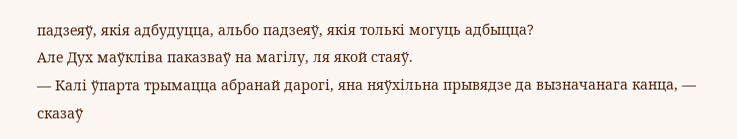падзеяў, якія адбудуцца, альбо падзеяў, якія толькі могуць адбыцца?
Але Дух маўкліва паказваў на магілу, ля якой стаяў.
— Калі ўпарта трымацца абранай дарогі, яна няўхільна прывядзе да вызначанага канца, — сказаў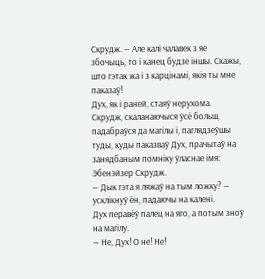Скрудж. — Але калі чалавек з яе збочыць, то і канец будзе іншы. Скажы, што гэтак жа і з карцінамі, якія ты мне паказаў!
Дух, як і раней, стаяў нерухома.
Скрудж, скаланаючыся ўсё больш, падабраўся да магілы і, паглядзеўшы туды, куды паказваў Дух, прачытаў на занядбаным помніку ўласнае імя: Эбенэйзер Скрудж.
— Дык гэта я ляжаў на тым ложку? — усклікнуў ён, падаючы на калені.
Дух перавёў палец на яго, а потым зноў на магілу.
— Не, Дух! О не! Не!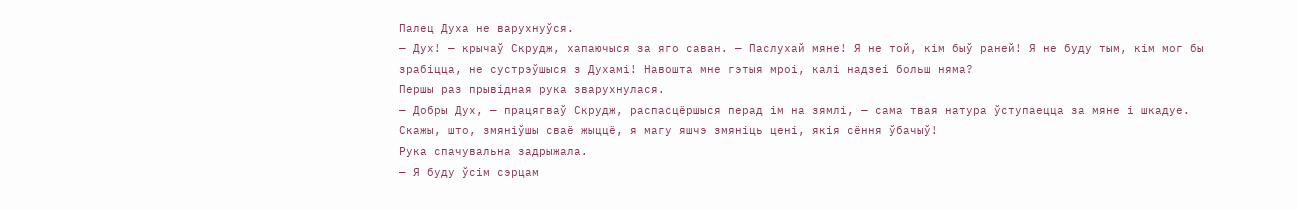Палец Духа не варухнуўся.
— Дух! — крычаў Скрудж, хапаючыся за яго саван. — Паслухай мяне! Я не той, кім быў раней! Я не буду тым, кім мог бы зрабіцца, не сустрэўшыся з Духамі! Навошта мне гэтыя мроі, калі надзеі больш няма?
Першы раз прывідная рука зварухнулася.
— Добры Дух, — працягваў Скрудж, распасцёршыся перад ім на зямлі, — сама твая натура ўступаецца за мяне і шкадуе. Скажы, што, змяніўшы сваё жыццё, я магу яшчэ змяніць цені, якія сёння ўбачыў!
Рука спачувальна задрыжала.
— Я буду ўсім сэрцам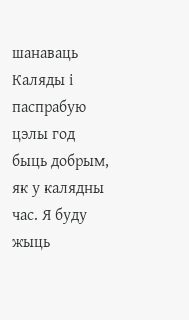шанаваць Каляды і паспрабую цэлы год быць добрым, як у калядны час. Я буду жыць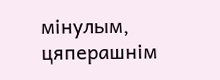мінулым, цяперашнім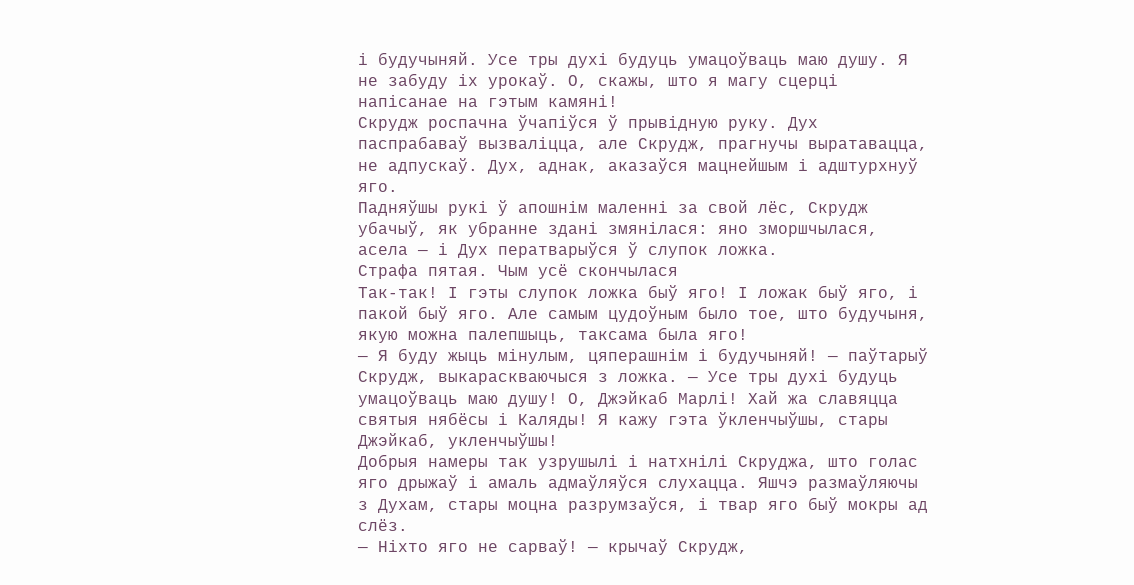і будучыняй. Усе тры духі будуць умацоўваць маю душу. Я не забуду іх урокаў. О, скажы, што я магу сцерці напісанае на гэтым камяні!
Скрудж роспачна ўчапіўся ў прывідную руку. Дух паспрабаваў вызваліцца, але Скрудж, прагнучы выратавацца, не адпускаў. Дух, аднак, аказаўся мацнейшым і адштурхнуў яго.
Падняўшы рукі ў апошнім маленні за свой лёс, Скрудж убачыў, як убранне здані змянілася: яно зморшчылася, асела — і Дух ператварыўся ў слупок ложка.
Страфа пятая. Чым усё скончылася
Так-так! І гэты слупок ложка быў яго! І ложак быў яго, і пакой быў яго. Але самым цудоўным было тое, што будучыня, якую можна палепшыць, таксама была яго!
— Я буду жыць мінулым, цяперашнім і будучыняй! — паўтарыў Скрудж, выкараскваючыся з ложка. — Усе тры духі будуць умацоўваць маю душу! О, Джэйкаб Марлі! Хай жа славяцца святыя нябёсы і Каляды! Я кажу гэта ўкленчыўшы, стары Джэйкаб, укленчыўшы!
Добрыя намеры так узрушылі і натхнілі Скруджа, што голас яго дрыжаў і амаль адмаўляўся слухацца. Яшчэ размаўляючы з Духам, стары моцна разрумзаўся, і твар яго быў мокры ад слёз.
— Ніхто яго не сарваў! — крычаў Скрудж,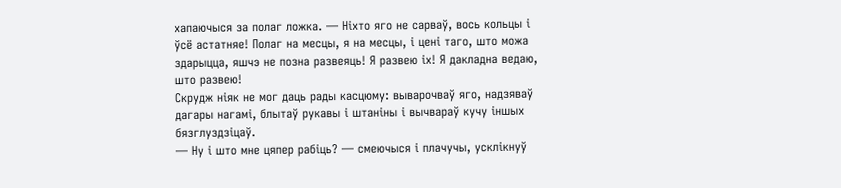хапаючыся за полаг ложка. — Ніхто яго не сарваў, вось кольцы і ўсё астатняе! Полаг на месцы, я на месцы, і цені таго, што можа здарыцца, яшчэ не позна развеяць! Я развею іх! Я дакладна ведаю, што развею!
Скрудж ніяк не мог даць рады касцюму: выварочваў яго, надзяваў дагары нагамі, блытаў рукавы і штаніны і вычвараў кучу іншых бязглуздзіцаў.
— Ну і што мне цяпер рабіць? — смеючыся і плачучы, усклікнуў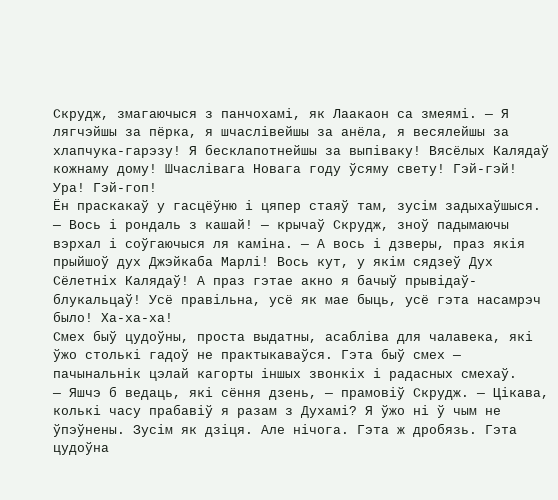Скрудж, змагаючыся з панчохамі, як Лаакаон са змеямі. — Я лягчэйшы за пёрка, я шчаслівейшы за анёла, я весялейшы за хлапчука-гарэзу! Я бесклапотнейшы за выпіваку! Вясёлых Калядаў кожнаму дому! Шчаслівага Новага году ўсяму свету! Гэй-гэй! Ура! Гэй-гоп!
Ён праскакаў у гасцёўню і цяпер стаяў там, зусім задыхаўшыся.
— Вось і рондаль з кашай! — крычаў Скрудж, зноў падымаючы вэрхал і соўгаючыся ля каміна. — А вось і дзверы, праз якія прыйшоў дух Джэйкаба Марлі! Вось кут, у якім сядзеў Дух Сёлетніх Калядаў! А праз гэтае акно я бачыў прывідаў-блукальцаў! Усё правільна, усё як мае быць, усё гэта насамрэч было! Ха-ха-ха!
Смех быў цудоўны, проста выдатны, асабліва для чалавека, які ўжо столькі гадоў не практыкаваўся. Гэта быў смех — пачынальнік цэлай кагорты іншых звонкіх і радасных смехаў.
— Яшчэ б ведаць, які сёння дзень, — прамовіў Скрудж. — Цікава, колькі часу прабавіў я разам з Духамі? Я ўжо ні ў чым не ўпэўнены. Зусім як дзіця. Але нічога. Гэта ж дробязь. Гэта цудоўна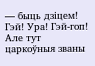— быць дзіцем! Гэй! Ура! Гэй-гоп!
Але тут царкоўныя званы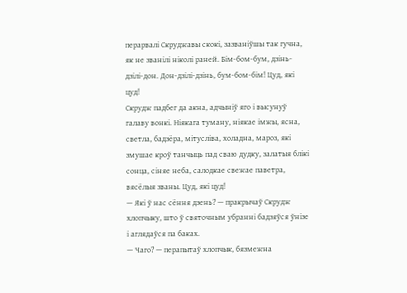перарвалі Скруджавы скокі, зазваніўшы так гучна, як не званілі ніколі раней. Бім-бом-бум, дзінь-дзілі-дон. Дон-дзілі-дзінь, бум-бом-бім! Цуд, які цуд!
Скрудж падбег да акна, адчыніў яго і высунуў галаву вонкі. Ніякага туману, ніякае імжы, ясна, светла, бадзёра, мітусліва, холадна, мароз, які змушае кроў танчыць пад сваю дудку, залатыя блікі сонца, сіняе неба, салодкае свежае паветра, вясёлыя званы. Цуд, які цуд!
— Які ў нас сёння дзень? — пракрычаў Скрудж хлопчыку, што ў святочным убранні бадзяўся ўнізе і аглядаўся па баках.
— Чаго? — перапытаў хлопчык, бязмежна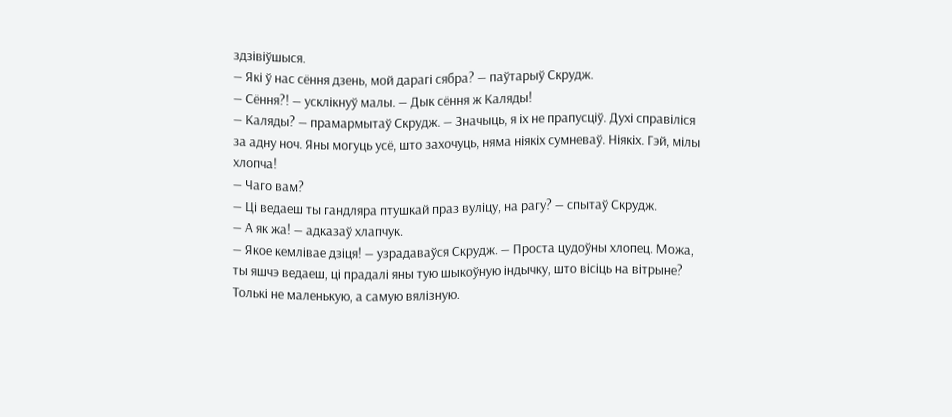здзівіўшыся.
— Які ў нас сёння дзень, мой дарагі сябра? — паўтарыў Скрудж.
— Сёння?! — усклікнуў малы. — Дык сёння ж Каляды!
— Каляды? — прамармытаў Скрудж. — Значыць, я іх не прапусціў. Духі справіліся за адну ноч. Яны могуць усё, што захочуць, няма ніякіх сумневаў. Ніякіх. Гэй, мілы хлопча!
— Чаго вам?
— Ці ведаеш ты гандляра птушкай праз вуліцу, на рагу? — спытаў Скрудж.
— А як жа! — адказаў хлапчук.
— Якое кемлівае дзіця! — узрадаваўся Скрудж. — Проста цудоўны хлопец. Можа, ты яшчэ ведаеш, ці прадалі яны тую шыкоўную індычку, што вісіць на вітрыне? Толькі не маленькую, а самую вялізную.